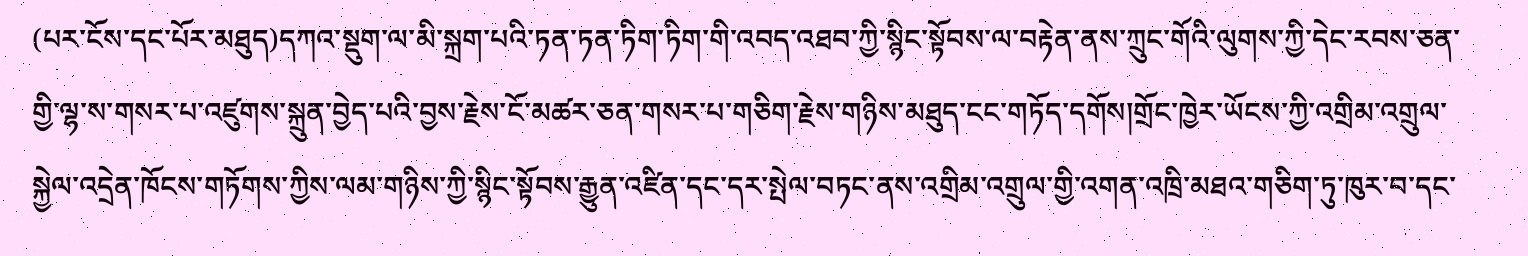(པར་ངོས་དང་པོར་མཐུད)དཀའ་སྡུག་ལ་མི་སྐྲག་པའི་ཏན་ཏན་ཏིག་ཏིག་གི་འབད་འཐབ་ཀྱི་སྙིང་སྟོབས་ལ་བརྟེན་ནས་ཀྲུང་གོའི་ལུགས་ཀྱི་དེང་རབས་ཅན་གྱི་ལྷ་ས་གསར་པ་འཛུགས་སྐྲུན་བྱེད་པའི་བྱས་རྗེས་ངོ་མཚར་ཅན་གསར་པ་གཅིག་རྗེས་གཉིས་མཐུད་ངང་གཏོད་དགོས།གྲོང་ཁྱེར་ཡོངས་ཀྱི་འགྲིམ་འགྲུལ་སྐྱེལ་འདྲེན་ཁོངས་གཏོགས་ཀྱིས་ལམ་གཉིས་ཀྱི་སྙིང་སྟོབས་རྒྱུན་འཛིན་དང་དར་སྤེལ་བཏང་ནས་འགྲིམ་འགྲུལ་གྱི་འགན་འཁྲི་མཐའ་གཅིག་ཏུ་ཁུར་བ་དང་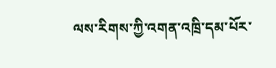ལས་རིགས་ཀྱི་འགན་འཁྲི་དམ་པོར་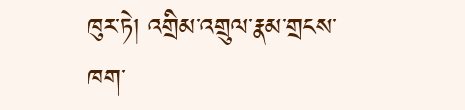ཁུར་ཏེ། འགྲིམ་འགྲུལ་རྣམ་གྲངས་ཁག་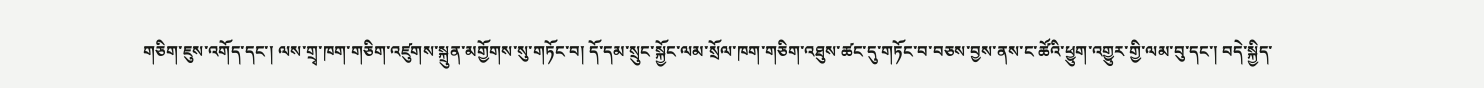གཅིག་ཇུས་འགོད་དང་། ལས་གྲྭ་ཁག་གཅིག་འཛུགས་སྐྲུན་མགྱོགས་སུ་གཏོང་བ། དོ་དམ་སྲུང་སྐྱོང་ལམ་སྲོལ་ཁག་གཅིག་འཐུས་ཚང་དུ་གཏོང་བ་བཅས་བྱས་ནས་ང་ཚོའི་ཕྱུག་འགྱུར་གྱི་ལམ་བུ་དང་། བདེ་སྐྱིད་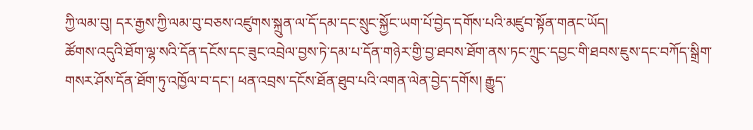ཀྱི་ལམ་བུ། དར་རྒྱས་ཀྱི་ལམ་བུ་བཅས་འཛུགས་སྐྲུན་ལ་དོ་དམ་དང་སྲུང་སྐྱོང་ཡག་པོ་བྱེད་དགོས་པའི་མཛུབ་སྟོན་གནང་ཡོད།
ཚོགས་འདུའི་ཐོག་ལྷ་སའི་དོན་དངོས་དང་ཟུང་འབྲེལ་བྱས་ཏེ་དམ་པ་དོན་གཉེར་གྱི་བྱ་ཐབས་ཐོག་ནས་ཏང་ཀྲུང་དབྱང་གི་ཐབས་ཇུས་དང་བཀོད་སྒྲིག་གསར་ཤོས་དོན་ཐོག་ཏུ་འཁྱོལ་བ་དང་། ཕན་འབྲས་དངོས་ཐོན་ཐུབ་པའི་འགན་ལེན་བྱེད་དགོས། རྒྱུད་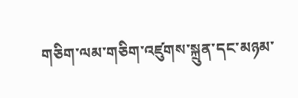གཅིག་ལམ་གཅིག་འཛུགས་སྐྲུན་དང་མཉམ་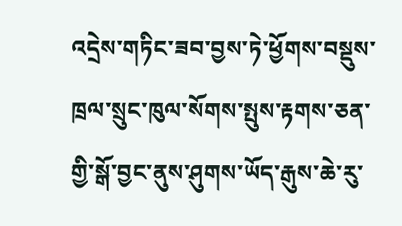འདྲེས་གཏིང་ཟབ་བྱས་ཏེ་ཕྱོགས་བསྡུས་ཁྲལ་སྲུང་ཁུལ་སོགས་སྤུས་རྟགས་ཅན་གྱི་སྒོ་བྱང་ནུས་ཤུགས་ཡོད་རྒུས་ཆེ་རུ་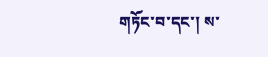གཏོང་བ་དང་། ས་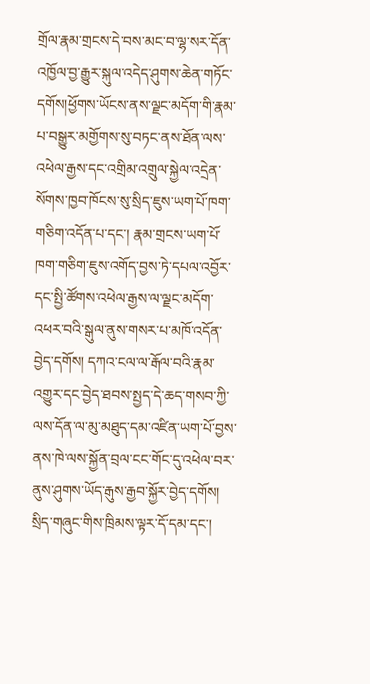གྲོལ་རྣམ་གྲངས་དེ་བས་མང་བ་ལྷ་སར་དོན་འཁྱོལ་བྱ་རྒྱུར་སྐུལ་འདེད་ཤུགས་ཆེན་གཏོང་དགོས།ཕྱོགས་ཡོངས་ནས་ལྗང་མདོག་གི་རྣམ་པ་བསྒྱུར་མགྱོགས་སུ་བཏང་ནས་ཐོན་ལས་འཕེལ་རྒྱས་དང་འགྲིམ་འགྲུལ་སྐྱེལ་འདྲེན་སོགས་ཁྱབ་ཁོངས་སུ་སྲིད་ཇུས་ཡག་པོ་ཁག་གཅིག་འདོན་པ་དང་། རྣམ་གྲངས་ཡག་པོ་ཁག་གཅིག་ཇུས་འགོད་བྱས་ཏེ་དཔལ་འབྱོར་དང་སྤྱི་ཚོགས་འཕེལ་རྒྱས་ལ་ལྗང་མདོག་འཕར་བའི་སྒུལ་ནུས་གསར་པ་མཁོ་འདོན་བྱེད་དགོས། དཀའ་ངལ་ལ་རྒོལ་བའི་རྣམ་འགྱུར་དང་བྱེད་ཐབས་སྤྱད་དེ་ཆད་གསབ་ཀྱི་ལས་དོན་ལ་མུ་མཐུད་དམ་འཛིན་ཡག་པོ་བྱས་ནས་ཁེ་ལས་སྐྱོན་བྲལ་ངང་གོང་དུ་འཕེལ་བར་ནུས་ཤུགས་ཡོད་རྒུས་རྒྱབ་སྐྱོར་བྱེད་དགོས། སྲིད་གཞུང་གིས་ཁྲིམས་ལྟར་དོ་དམ་དང་།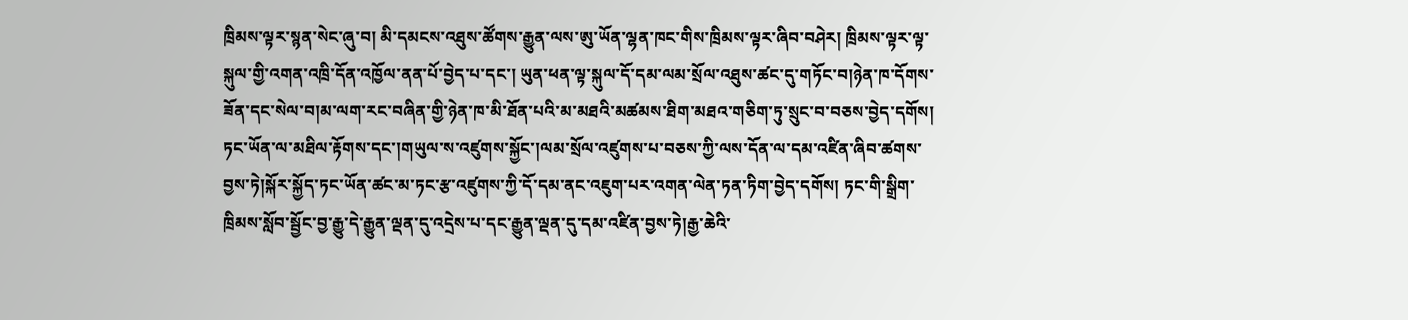ཁྲིམས་ལྟར་སྙན་སེང་ཞུ་བ། མི་དམངས་འཐུས་ཚོགས་རྒྱུན་ལས་ཨུ་ཡོན་ལྷན་ཁང་གིས་ཁྲིམས་ལྟར་ཞིབ་བཤེར། ཁྲིམས་ལྟར་ལྟ་སྐུལ་གྱི་འགན་འཁྲི་དོན་འཁྱོལ་ནན་པོ་བྱེད་པ་དང་། ཡུན་ཕན་ལྟ་སྐུལ་དོ་དམ་ལམ་སྲོལ་འཐུས་ཚང་དུ་གཏོང་བ།ཉེན་ཁ་དོགས་ཟོན་དང་སེལ་བ།མ་ལག་རང་བཞིན་གྱི་ཉེན་ཁ་མི་ཐོན་པའི་མ་མཐའི་མཚམས་ཐིག་མཐའ་གཅིག་ཏུ་སྲུང་བ་བཅས་བྱེད་དགོས། ཏང་ཡོན་ལ་མཐིལ་རྟོགས་དང་།གཡུལ་ས་འཛུགས་སྐྱོང་།ལམ་སྲོལ་འཛུགས་པ་བཅས་ཀྱི་ལས་དོན་ལ་དམ་འཛིན་ཞིབ་ཚགས་བྱས་ཏེ།སྐོར་སྐྱོད་ཏང་ཡོན་ཚང་མ་ཏང་རྩ་འཛུགས་ཀྱི་དོ་དམ་ནང་འཇུག་པར་འགན་ལེན་ཏན་ཏིག་བྱེད་དགོས། ཏང་གི་སྒྲིག་ཁྲིམས་སློབ་སྦྱོང་བྱ་རྒྱུ་དེ་རྒྱུན་ལྡན་དུ་འདྲེས་པ་དང་རྒྱུན་ལྡན་དུ་དམ་འཛིན་བྱས་ཏེ།རྒྱ་ཆེའི་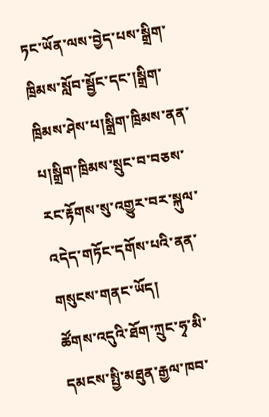ཏང་ཡོན་ལས་བྱེད་པས་སྒྲིག་ཁྲིམས་སློབ་སྦྱོང་དང་།སྒྲིག་ཁྲིམས་ཤེས་པ།སྒྲིག་ཁྲིམས་ནན་པ།སྒྲིག་ཁྲིམས་སྲུང་བ་བཅས་རང་རྟོགས་སུ་འགྱུར་བར་སྐུལ་འདེད་གཏོང་དགོས་པའི་ནན་གསུངས་གནང་ཡོད།
ཚོགས་འདུའི་ཐོག་ཀྲུང་ཧྭ་མི་དམངས་སྤྱི་མཐུན་རྒྱལ་ཁབ་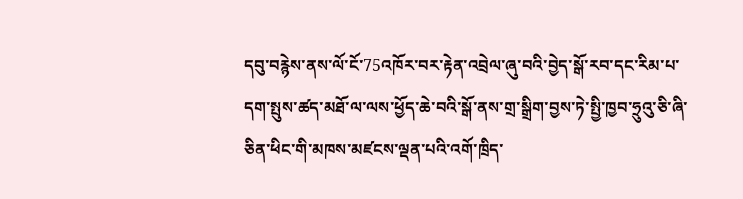དབུ་བརྙེས་ནས་ལོ་ངོ་75འཁོར་བར་རྟེན་འབྲེལ་ཞུ་བའི་བྱེད་སྒོ་རབ་དང་རིམ་པ་དག་སྤུས་ཚད་མཐོ་ལ་ལས་ཕྱོད་ཆེ་བའི་སྒོ་ནས་གྲ་སྒྲིག་བྱས་ཏེ་སྤྱི་ཁྱབ་ཧྲུའུ་ཅི་ཞི་ཅིན་ཕིང་གི་མཁས་མཛངས་ལྡན་པའི་འགོ་ཁྲིད་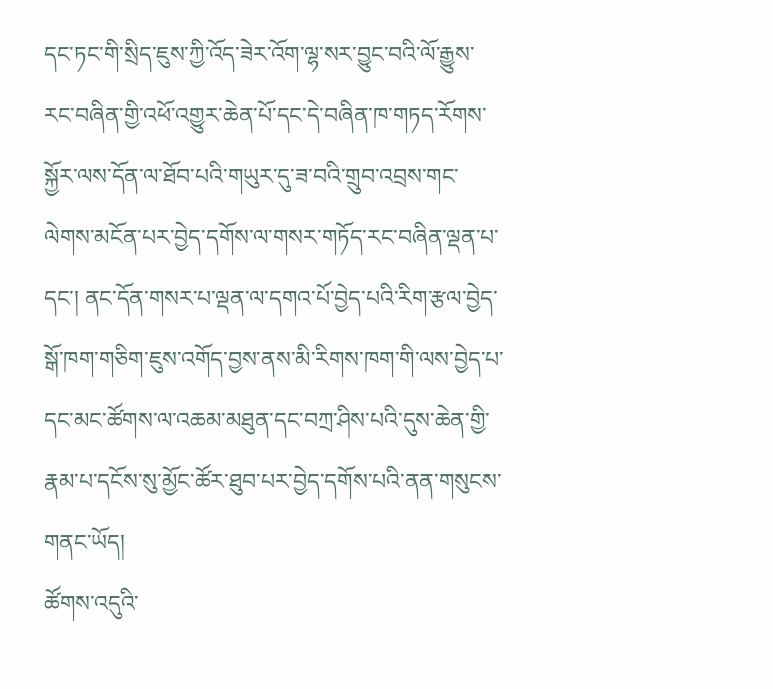དང་ཏང་གི་སྲིད་ཇུས་ཀྱི་འོད་ཟེར་འོག་ལྷ་སར་བྱུང་བའི་ལོ་རྒྱུས་རང་བཞིན་གྱི་འཕོ་འགྱུར་ཆེན་པོ་དང་དེ་བཞིན་ཁ་གཏད་རོགས་སྐྱོར་ལས་དོན་ལ་ཐོབ་པའི་གཡུར་དུ་ཟ་བའི་གྲུབ་འབྲས་གང་ལེགས་མངོན་པར་བྱེད་དགོས་ལ་གསར་གཏོད་རང་བཞིན་ལྡན་པ་དང་། ནང་དོན་གསར་པ་ལྡན་ལ་དགའ་པོ་བྱེད་པའི་རིག་རྩལ་བྱེད་སྒོ་ཁག་གཅིག་ཇུས་འགོད་བྱས་ནས་མི་རིགས་ཁག་གི་ལས་བྱེད་པ་དང་མང་ཚོགས་ལ་འཆམ་མཐུན་དང་བཀྲ་ཤིས་པའི་དུས་ཆེན་གྱི་རྣམ་པ་དངོས་སུ་མྱོང་ཚོར་ཐུབ་པར་བྱེད་དགོས་པའི་ནན་གསུངས་གནང་ཡོད།
ཚོགས་འདུའི་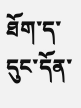ཐོག་ད་དུང་དོན་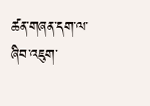ཚན་གཞན་དག་ལ་ཞིབ་འཇུག་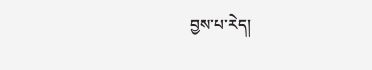བྱས་པ་རེད།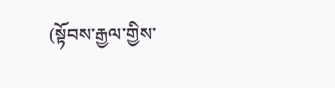(སྟོབས་རྒྱལ་གྱིས་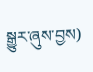སྒྱུར་ཞུས་བྱས)